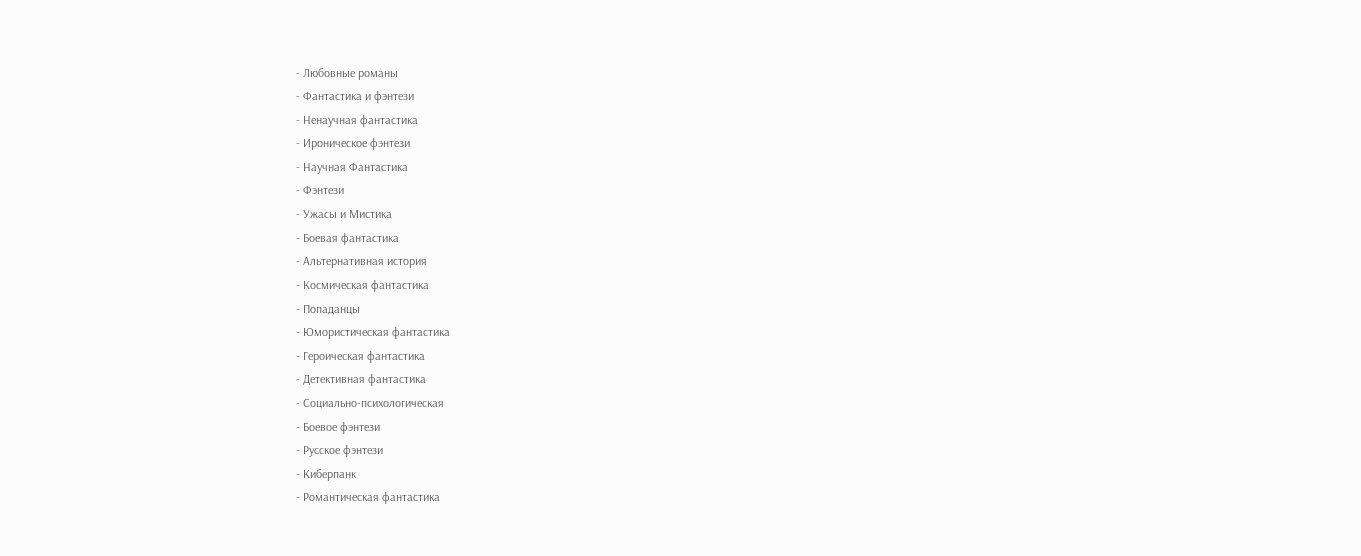- Любовные романы
- Фантастика и фэнтези
- Ненаучная фантастика
- Ироническое фэнтези
- Научная Фантастика
- Фэнтези
- Ужасы и Мистика
- Боевая фантастика
- Альтернативная история
- Космическая фантастика
- Попаданцы
- Юмористическая фантастика
- Героическая фантастика
- Детективная фантастика
- Социально-психологическая
- Боевое фэнтези
- Русское фэнтези
- Киберпанк
- Романтическая фантастика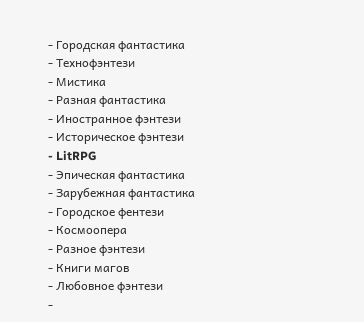- Городская фантастика
- Технофэнтези
- Мистика
- Разная фантастика
- Иностранное фэнтези
- Историческое фэнтези
- LitRPG
- Эпическая фантастика
- Зарубежная фантастика
- Городское фентези
- Космоопера
- Разное фэнтези
- Книги магов
- Любовное фэнтези
-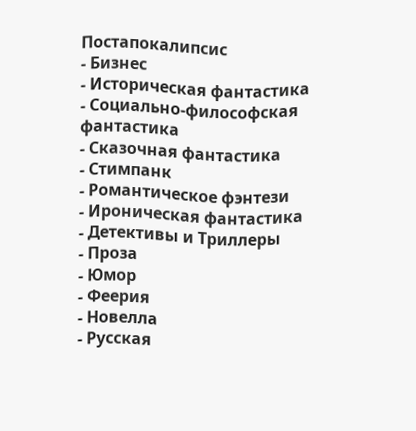Постапокалипсис
- Бизнес
- Историческая фантастика
- Социально-философская фантастика
- Сказочная фантастика
- Стимпанк
- Романтическое фэнтези
- Ироническая фантастика
- Детективы и Триллеры
- Проза
- Юмор
- Феерия
- Новелла
- Русская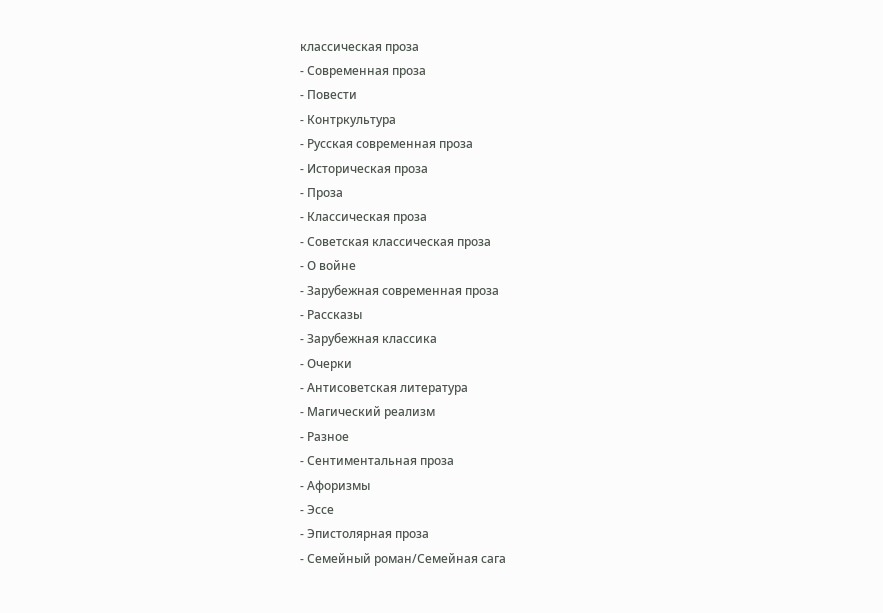классическая проза
- Современная проза
- Повести
- Контркультура
- Русская современная проза
- Историческая проза
- Проза
- Классическая проза
- Советская классическая проза
- О войне
- Зарубежная современная проза
- Рассказы
- Зарубежная классика
- Очерки
- Антисоветская литература
- Магический реализм
- Разное
- Сентиментальная проза
- Афоризмы
- Эссе
- Эпистолярная проза
- Семейный роман/Семейная сага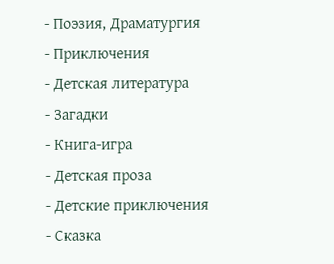- Поэзия, Драматургия
- Приключения
- Детская литература
- Загадки
- Книга-игра
- Детская проза
- Детские приключения
- Сказка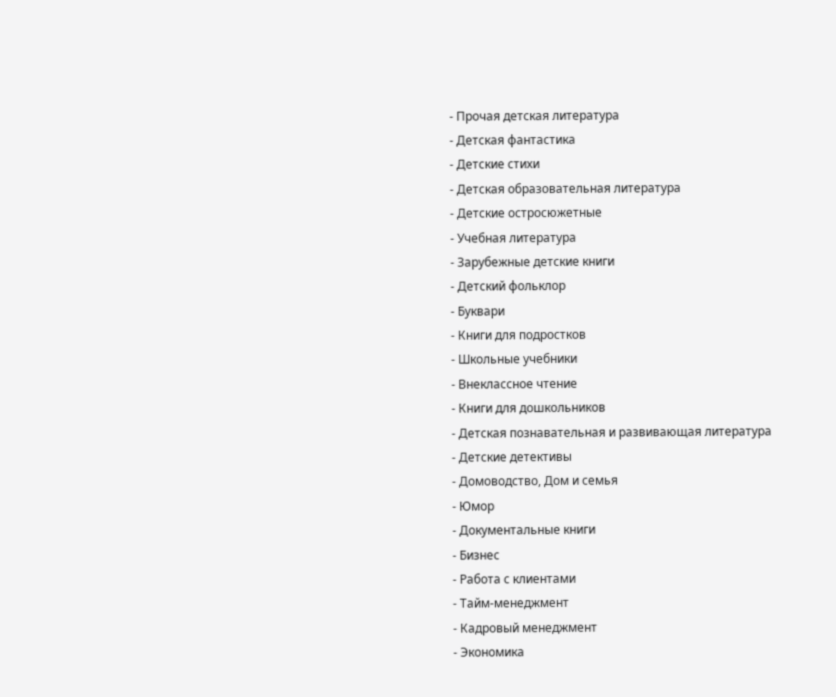- Прочая детская литература
- Детская фантастика
- Детские стихи
- Детская образовательная литература
- Детские остросюжетные
- Учебная литература
- Зарубежные детские книги
- Детский фольклор
- Буквари
- Книги для подростков
- Школьные учебники
- Внеклассное чтение
- Книги для дошкольников
- Детская познавательная и развивающая литература
- Детские детективы
- Домоводство, Дом и семья
- Юмор
- Документальные книги
- Бизнес
- Работа с клиентами
- Тайм-менеджмент
- Кадровый менеджмент
- Экономика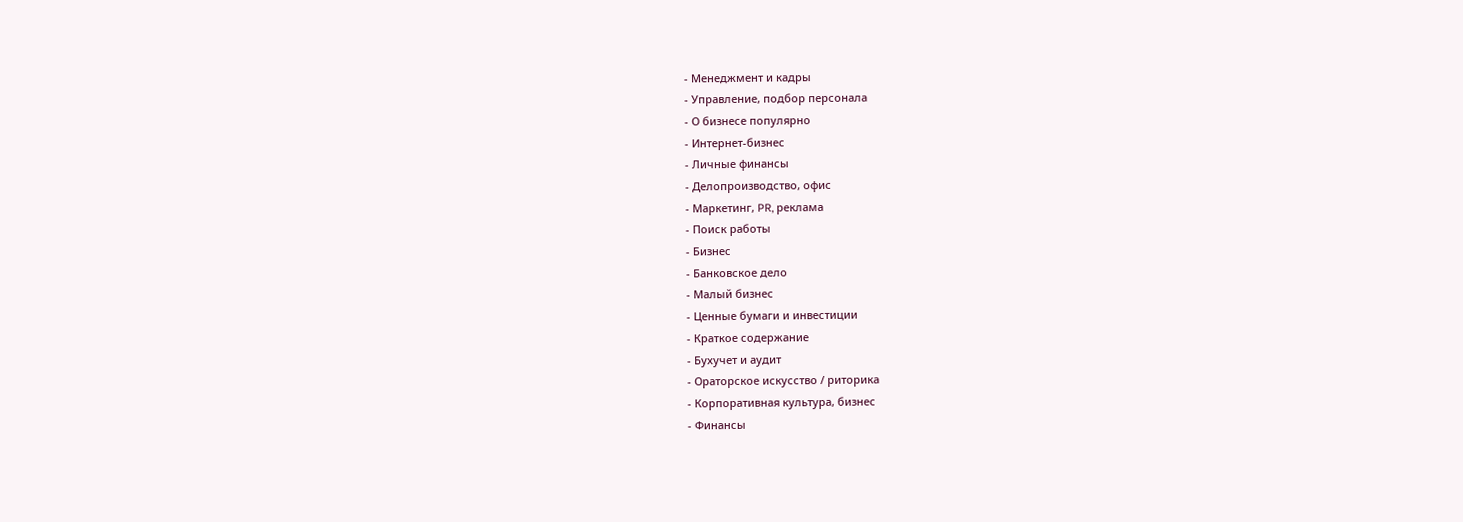- Менеджмент и кадры
- Управление, подбор персонала
- О бизнесе популярно
- Интернет-бизнес
- Личные финансы
- Делопроизводство, офис
- Маркетинг, PR, реклама
- Поиск работы
- Бизнес
- Банковское дело
- Малый бизнес
- Ценные бумаги и инвестиции
- Краткое содержание
- Бухучет и аудит
- Ораторское искусство / риторика
- Корпоративная культура, бизнес
- Финансы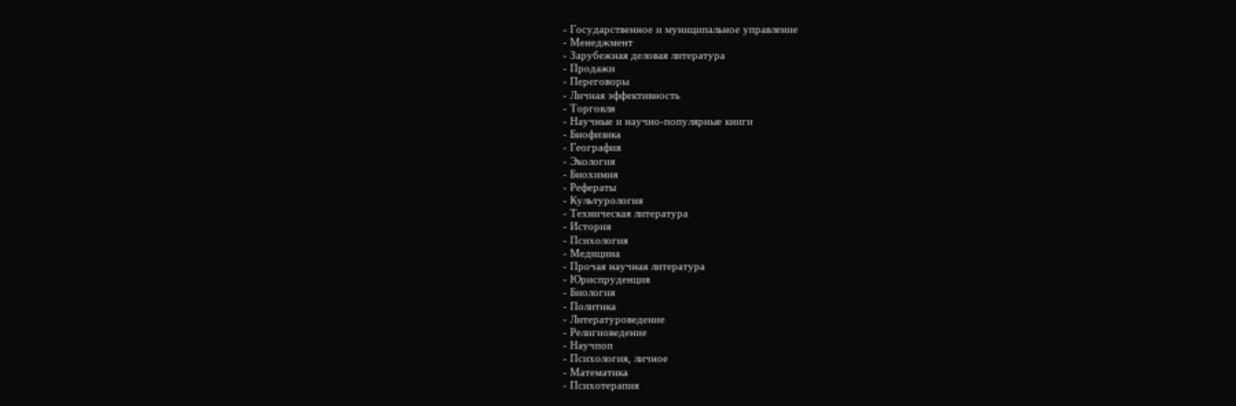- Государственное и муниципальное управление
- Менеджмент
- Зарубежная деловая литература
- Продажи
- Переговоры
- Личная эффективность
- Торговля
- Научные и научно-популярные книги
- Биофизика
- География
- Экология
- Биохимия
- Рефераты
- Культурология
- Техническая литература
- История
- Психология
- Медицина
- Прочая научная литература
- Юриспруденция
- Биология
- Политика
- Литературоведение
- Религиоведение
- Научпоп
- Психология, личное
- Математика
- Психотерапия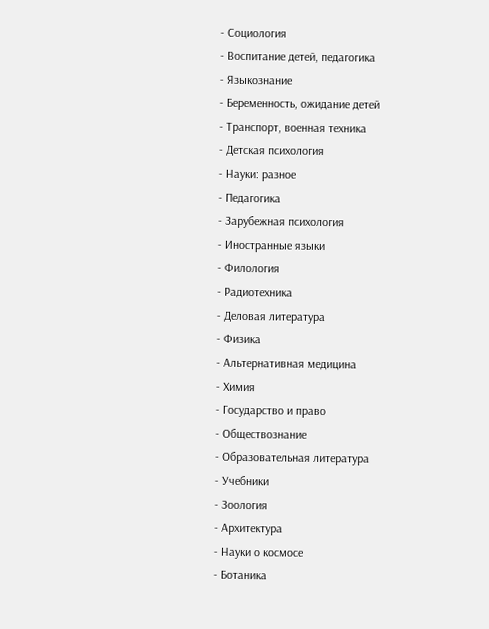- Социология
- Воспитание детей, педагогика
- Языкознание
- Беременность, ожидание детей
- Транспорт, военная техника
- Детская психология
- Науки: разное
- Педагогика
- Зарубежная психология
- Иностранные языки
- Филология
- Радиотехника
- Деловая литература
- Физика
- Альтернативная медицина
- Химия
- Государство и право
- Обществознание
- Образовательная литература
- Учебники
- Зоология
- Архитектура
- Науки о космосе
- Ботаника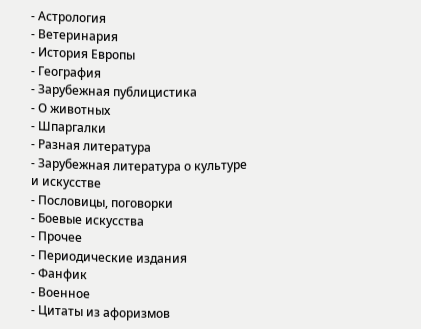- Астрология
- Ветеринария
- История Европы
- География
- Зарубежная публицистика
- О животных
- Шпаргалки
- Разная литература
- Зарубежная литература о культуре и искусстве
- Пословицы, поговорки
- Боевые искусства
- Прочее
- Периодические издания
- Фанфик
- Военное
- Цитаты из афоризмов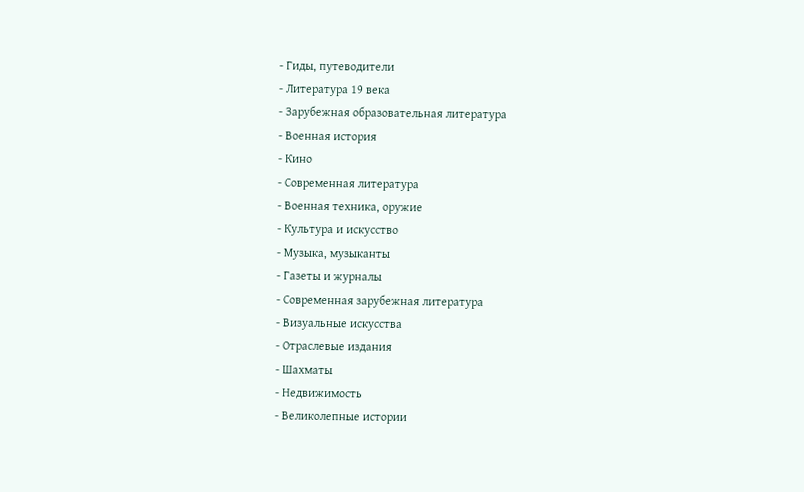- Гиды, путеводители
- Литература 19 века
- Зарубежная образовательная литература
- Военная история
- Кино
- Современная литература
- Военная техника, оружие
- Культура и искусство
- Музыка, музыканты
- Газеты и журналы
- Современная зарубежная литература
- Визуальные искусства
- Отраслевые издания
- Шахматы
- Недвижимость
- Великолепные истории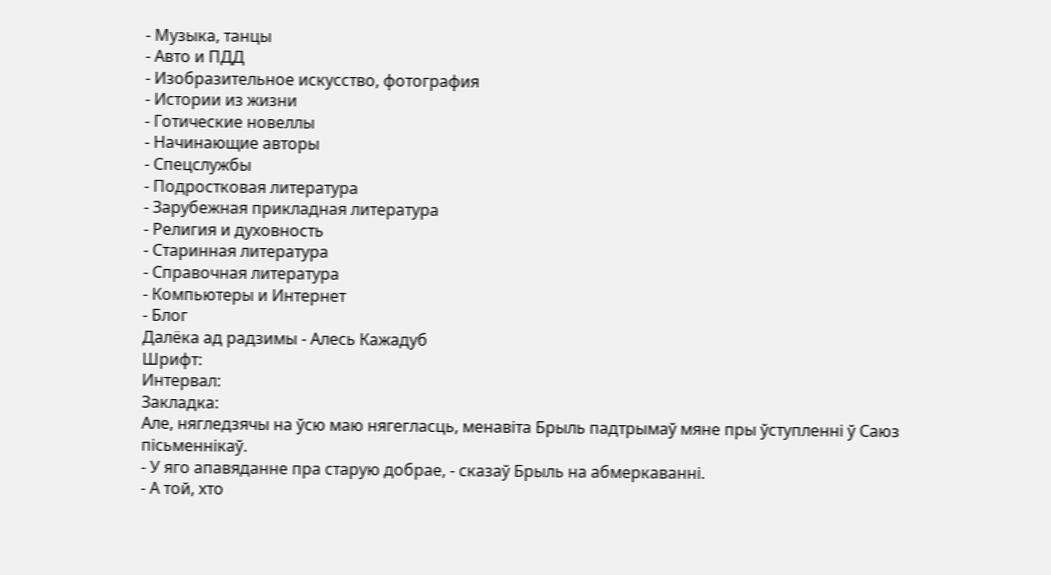- Музыка, танцы
- Авто и ПДД
- Изобразительное искусство, фотография
- Истории из жизни
- Готические новеллы
- Начинающие авторы
- Спецслужбы
- Подростковая литература
- Зарубежная прикладная литература
- Религия и духовность
- Старинная литература
- Справочная литература
- Компьютеры и Интернет
- Блог
Далёка ад радзимы - Алесь Кажадуб
Шрифт:
Интервал:
Закладка:
Але, нягледзячы на ўсю маю нягегласць, менавіта Брыль падтрымаў мяне пры ўступленні ў Саюз пісьменнікаў.
- У яго апавяданне пра старую добрае, - сказаў Брыль на абмеркаванні.
- А той, хто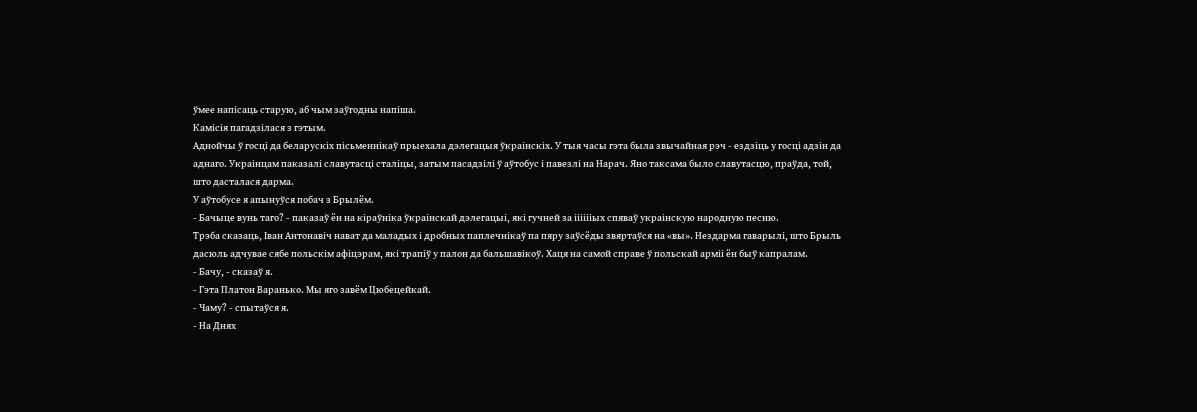ўмее напісаць старую, аб чым заўгодны напіша.
Камісія пагадзілася з гэтым.
Аднойчы ў госці да беларускіх пісьменнікаў прыехала дэлегацыя ўкраінскіх. У тыя часы гэта была звычайная рэч - ездзіць у госці адзін да аднаго. Украінцам паказалі славутасці сталіцы, затым пасадзілі ў аўтобус і павезлі на Нарач. Яно таксама было славутасцю, праўда, той, што дасталася дарма.
У аўтобусе я апынуўся побач з Брылём.
- Бачыце вунь таго? - паказаў ён на кіраўніка ўкраінскай дэлегацыі, які гучней за ііііііых спяваў украінскую народную песню.
Трэба сказаць, Іван Антонавіч нават да маладых і дробных паплечнікаў па пяру заўсёды звяртаўся на «вы». Нездарма гаварылі, што Брыль дасюль адчувае сябе польскім афіцэрам, які трапіў у палон да бальшавікоў. Хаця на самой справе ў польскай арміі ён быў капралам.
- Бачу, - сказаў я.
- Гэта Платон Варанько. Мы яго завём Цюбецейкай.
- Чаму? - спытаўся я.
- На Днях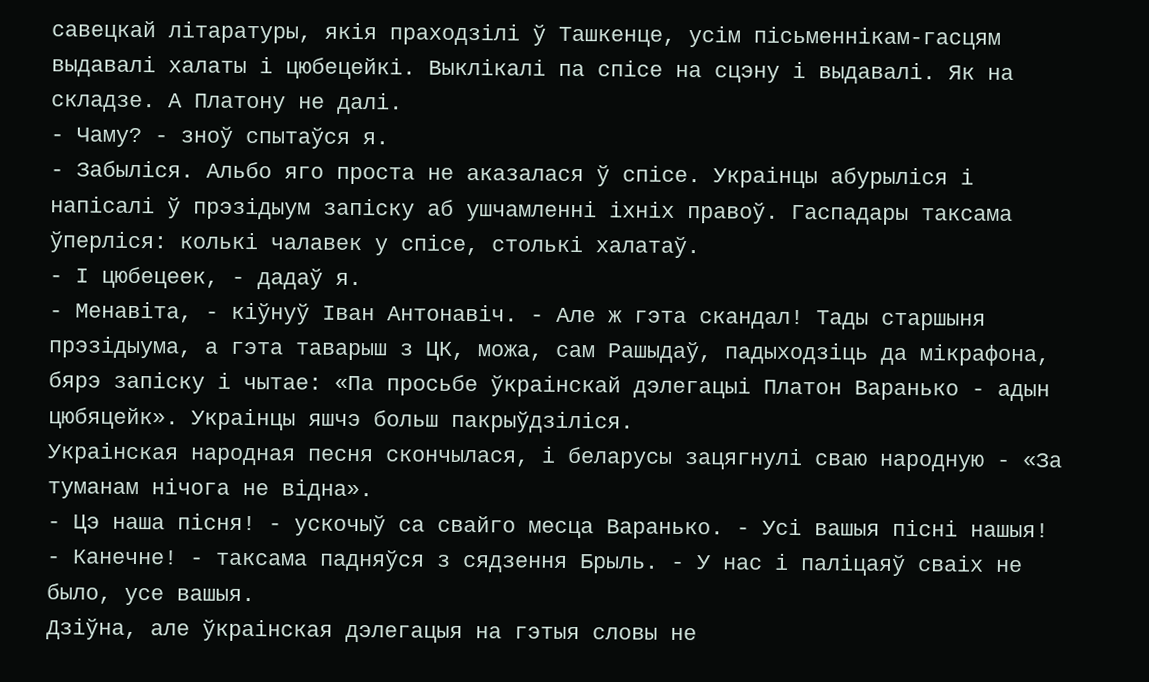савецкай літаратуры, якія праходзілі ў Ташкенце, усім пісьменнікам-гасцям выдавалі халаты і цюбецейкі. Выклікалі па спісе на сцэну і выдавалі. Як на складзе. А Платону не далі.
- Чаму? - зноў спытаўся я.
- Забыліся. Альбо яго проста не аказалася ў спісе. Украінцы абурыліся і напісалі ў прэзідыум запіску аб ушчамленні іхніх правоў. Гаспадары таксама ўперліся: колькі чалавек у спісе, столькі халатаў.
- І цюбецеек, - дадаў я.
- Менавіта, - кіўнуў Іван Антонавіч. - Але ж гэта скандал! Тады старшыня прэзідыума, а гэта таварыш з ЦК, можа, сам Рашыдаў, падыходзіць да мікрафона, бярэ запіску і чытае: «Па просьбе ўкраінскай дэлегацыі Платон Варанько - адын цюбяцейк». Украінцы яшчэ больш пакрыўдзіліся.
Украінская народная песня скончылася, і беларусы зацягнулі сваю народную - «За туманам нічога не відна».
- Цэ наша пісня! - ускочыў са свайго месца Варанько. - Усі вашыя пісні нашыя!
- Канечне! - таксама падняўся з сядзення Брыль. - У нас і паліцаяў сваіх не было, усе вашыя.
Дзіўна, але ўкраінская дэлегацыя на гэтыя словы не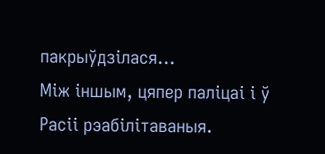пакрыўдзілася...
Між іншым, цяпер паліцаі і ў Расіі рэабілітаваныя.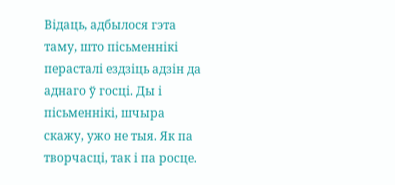Відаць, адбылося гэта таму, што пісьменнікі перасталі ездзіць адзін да аднаго ў госці. Ды і пісьменнікі, шчыра скажу, ужо не тыя. Як па творчасці, так і па росце.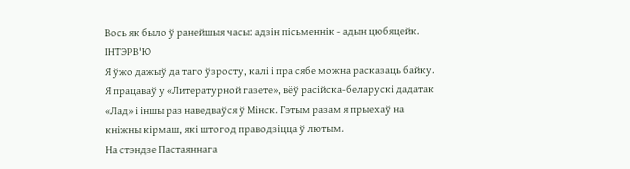Вось як было ў ранейшыя часы: адзін пісьменнік - адын цюбяцейк.
ІНТЭРВ'Ю
Я ўжо дажыў да таго ўзросту, калі і пра сябе можна расказаць байку.
Я працаваў у «Литературной газете», вёў расійска-беларускі дадатак «Лад» і іншы раз наведваўся ў Мінск. Гэтым разам я прыехаў на кніжны кірмаш, які штогод праводзіцца ў лютым.
На стэндзе Пастаяннага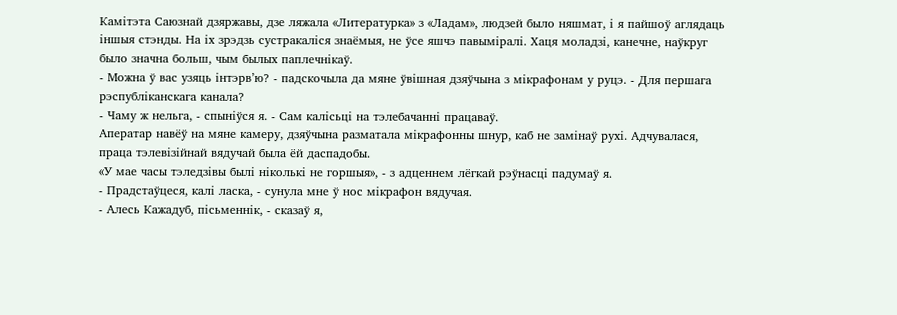Камітэта Саюзнай дзяржавы, дзе ляжала «Литературка» з «Ладам», людзей было няшмат, і я пайшоў аглядаць іншыя стэнды. На іх зрэдзь сустракаліся знаёмыя, не ўсе яшчэ павыміралі. Хаця моладзі, канечне, наўкруг было значна больш, чым былых паплечнікаў.
- Можна ў вас узяць інтэрв’ю? - падскочыла да мяне ўвішная дзяўчына з мікрафонам у руцэ. - Для першага рэспубліканскага канала?
- Чаму ж нельга, - спыніўся я. - Сам калісьці на тэлебачанні працаваў.
Аператар навёў на мяне камеру, дзяўчына разматала мікрафонны шнур, каб не замінаў рухі. Адчувалася, праца тэлевізійнай вядучай была ёй даспадобы.
«У мае часы тэледзівы былі ніколькі не горшыя», - з адценнем лёгкай рэўнасці падумаў я.
- Прадстаўцеся, калі ласка, - сунула мне ў нос мікрафон вядучая.
- Алесь Кажадуб, пісьменнік, - сказаў я,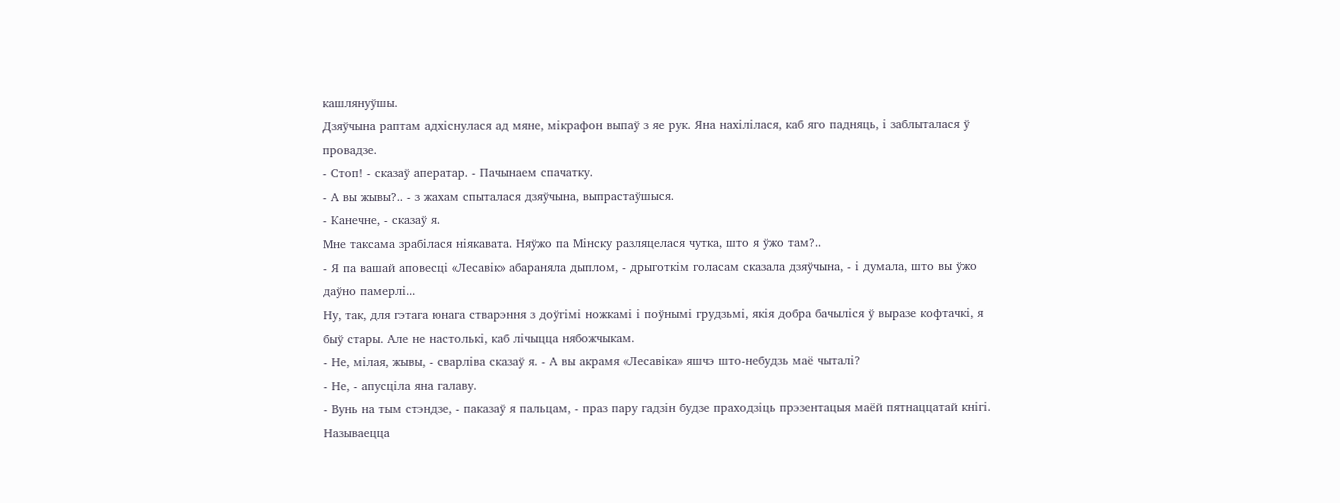кашлянуўшы.
Дзяўчына раптам адхіснулася ад мяне, мікрафон выпаў з яе рук. Яна нахілілася, каб яго падняць, і заблыталася ў провадзе.
- Стоп! - сказаў аператар. - Пачынаем спачатку.
- А вы жывы?.. - з жахам спыталася дзяўчына, выпрастаўшыся.
- Канечне, - сказаў я.
Мне таксама зрабілася ніякавата. Няўжо па Мінску разляцелася чутка, што я ўжо там?..
- Я па вашай аповесці «Лесавік» абараняла дыплом, - дрыготкім голасам сказала дзяўчына, - і думала, што вы ўжо даўно памерлі...
Ну, так, для гэтага юнага стварэння з доўгімі ножкамі і поўнымі грудзьмі, якія добра бачыліся ў выразе кофтачкі, я быў стары. Але не настолькі, каб лічыцца нябожчыкам.
- Не, мілая, жывы, - сварліва сказаў я. - А вы акрамя «Лесавіка» яшчэ што-небудзь маё чыталі?
- Не, - апусціла яна галаву.
- Вунь на тым стэндзе, - паказаў я пальцам, - праз пару гадзін будзе праходзіць прэзентацыя маёй пятнаццатай кнігі. Называецца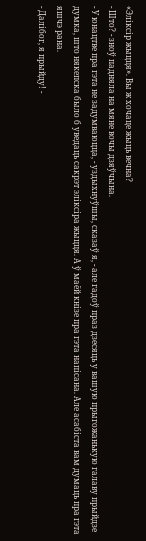«Эліксір жыцця». Вы ж хочаце жыць вечна?
- Што? - зноў падняла на мяне вочы дзяўчына.
- У юнацтве пра гэта не задумваюцца, - уздыхнуўшы, сказаў я, - але гадоў праз дзесяць у вашую прыгожанькую галаву прыйдзе думка, што някепска было б уведаць сакрэт эліксіра жыцця. А ў маёй кнізе пра гэта напісана. Але асабіста вам думаць пра гэта яшчэ рана.
- Далібог, я прыйду! -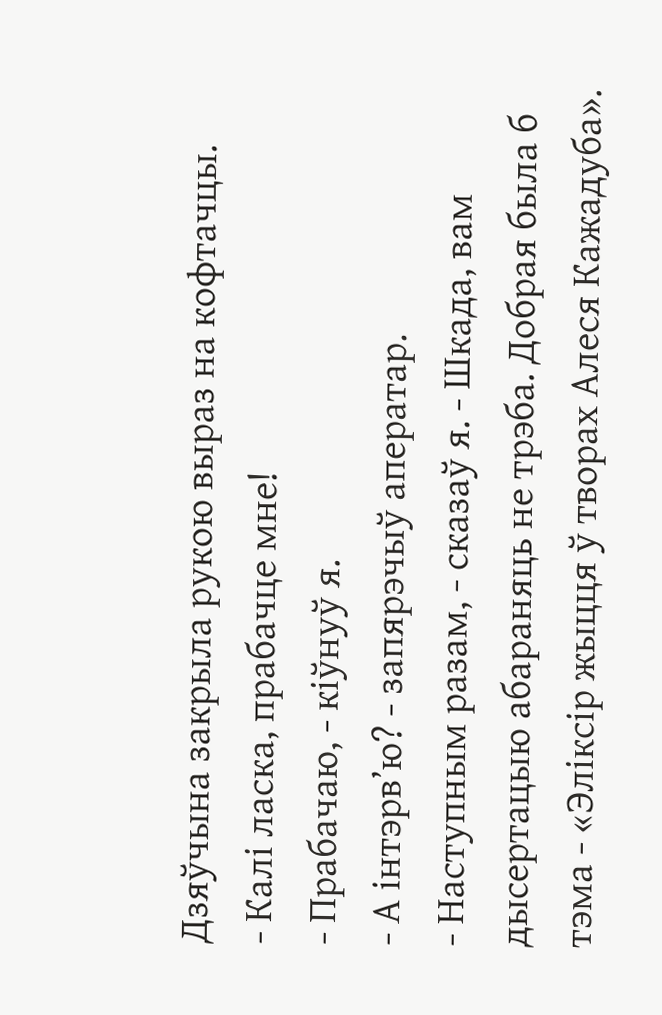Дзяўчына закрыла рукою выраз на кофтачцы.
- Калі ласка, прабачце мне!
- Прабачаю, - кіўнуў я.
- А інтэрв’ю? - запярэчыў аператар.
- Наступным разам, - сказаў я. - Шкада, вам дысертацыю абараняць не трэба. Добрая была б тэма - «Эліксір жыцця ў творах Алеся Кажадуба».